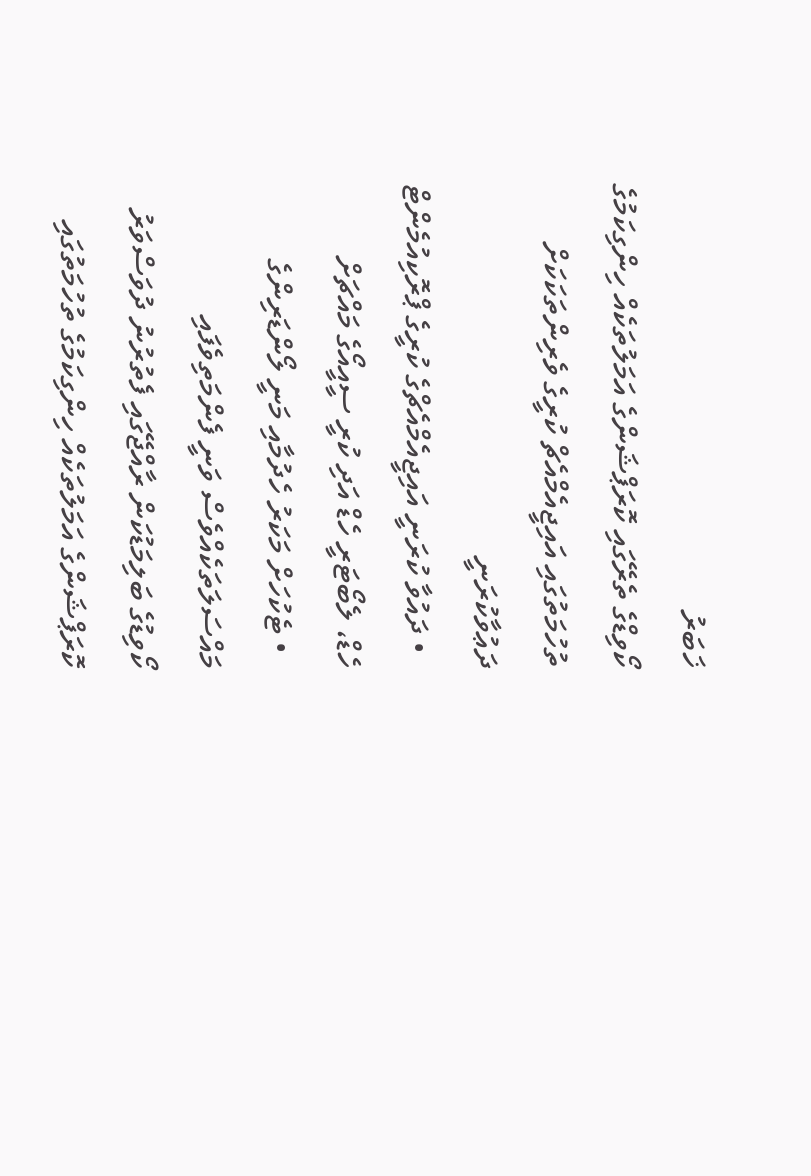ޚަބަރު
ކޯވިޑްގެ ތެރޭގައި ކޮރަޕްޝަންގެ އަމަލުތަކެއް ހިންގިކަމުގެ ތުހުމަތުގައި އައިޖީއެމްއެޗް ކުރީގެ ވެރިންތަކަކަށް ދަޢުވާކުރަނީ
  • ދައުވާ ކުރަނީ އައިޖީއެމްއެޗްގެ ކުރީގެ ޕްރޮކިއުމެންޓް ހެޑް، ލެބޯޓަރީ ހެޑް އަދި ކުރީ ސީއީއޯގެ މައްޗަށް
  • ޓެކުހަށް މަކަރު ހެދުމާއި މަނީ ލޯންޑަރިންގެ މައްސަލަތަކެއްވެސް ވަނީ ފެންމަތިވެފައި
ކޯވިޑުގެ ބަލިމަޑުކަން ރާއްޖޭގައި ފެތުރުނު ދުވަސްވަރު ކޮރަޕްޝަންގެ އަމަލުތަކެއް ހިންގިކަމުގެ ތުހުމަތުގައި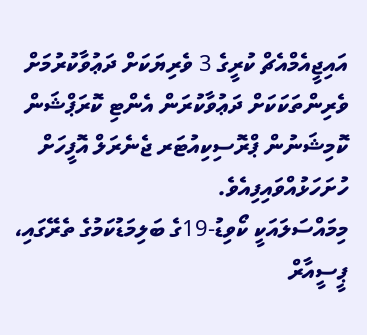އައިޖީއެމްއެޗް ކުރީގެ 3 ވެރިޔަކަށް ދަޢުވާކުރުމަށް ވެރިންތަކަކަށް ދަޢުވާކުރަން އެންޓި ކޮރަޕްޝަން ކޮމިޝަނުން ޕްރޮސިކިއުޓަރ ޖެނެރަލް އޮފީހަށް ހުށަހަޅުއްވައިފިއެވެ.
މިމައްސަލައަކީ ކޯވިޑު-19ގެ ބަލިމަޑުކަމުގެ ތެރޭގައި، ޕީސީއާރް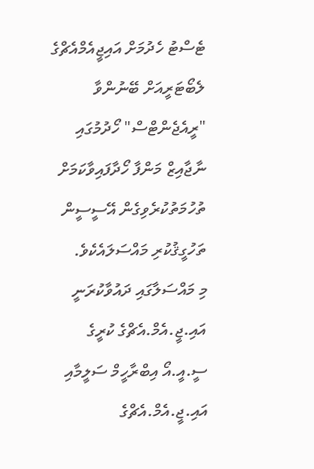ޓެސްޓު ހެދުމަށް އައިޖީއެމްއެޗްގެ ލެބޯޓަރީއަށް ބޭނުންވާ "ރީއެޖެންޓްސް" ހޯދުމުގައި ނާޖާއިޒް މަންފާ ހޯދާފައިވާކަމަށް ތުހުމަތުކުރެވިގެން އޭސީސީން ތަހުގީޤުކުރި މައްސަލައެކެވެ.
މި މައްސަލާގައި ދައުވާކުރަނީ އައި.ޖީ.އެމް.އެޗްގެ ކުރީގެ ސީ.އީ.އޯ އިބްރާހީމް ސަލީމާއި އައި.ޖީ.އެމް.އެޗްގެ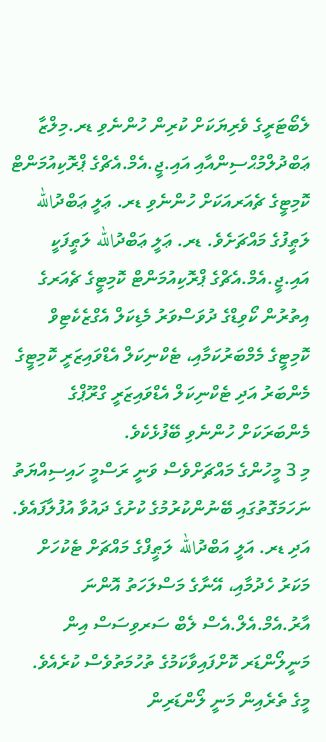ލެބޯޓަރީގެ ވެރިޔަކަށް ކުރިން ހުންނެވި ޑރ.މިލްޒާ ޢަބްދުލްމުޙްސިންއާއި އައި.ޖީ.އެމް.އެޗްގެ ޕްރޮކިއުމަންޓް ކޮމިޓީގެ ޗެއަރއަކަށް ހުންނެވި ޑރ. ޢަލީ ޢަބްދުالله ލަޠީފުގެ މައްޗަށެވެ. ޑރ. ޢަލީ ޢަބްދުالله ލަޠީފަކީ އައި.ޖީ.އެމް.އެޗްގެ ޕްރޮކިއުމަންޓް ކޮމިޓީގެ ޗެއަރގެ އިތުރުން ކޯވިޑްގެ ދުވަސްވަރު މެޑިކަލް އެގްޒެކެޓިވް ކޮމިޓީގެ މެމްބަރުކަމާއި، ޓެކްނިކަލް އެޑްވައިޒަރީ ކޮމިޓީގެ މެންބަރު އަދި ޓެކްނިކަލް އެޑްވައިޒަރީ ގްރޫޕްގެ މެންބަރަކަށް ހުންނެވި ބޭފުޅެކެވެ.
މި 3 މީހުންގެ މައްޗަށްވެސް ވަނީ ރަސްމީ ހައިސިއްޔަތު ނަހަމަގޮތުގައި ބޭނުންކުރުމުގެ ކުށުގެ ދައުވާ އުފުލާފައެވެ. އަދި ޑރ. އަލީ އަބްދުالله ލަޠީފްގެ މައްޗަށް ޓެކުހަށް މަކަރު ހެދުމާއި، އޭނާގެ މަސްލަހަތު އޮންނަ އާރު.އެމް.އެލް.އެސް ލެބް ސަރވިސަސް އިން މަނީލޯންޑަރ ކޮށްފައިވާކަމުގެ ތުހުމަތުވެސް ކުރެއެވެ. މީގެ ތެރެއިން މަނީ ލޯންޑަރިން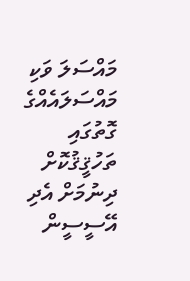މައްސަލަ ވަކި މައްސަލައެއްގެ ގޮތުގައި ތަހުޤީޤުކޮށް ދިނުމަށް އެދި އޭސީސީން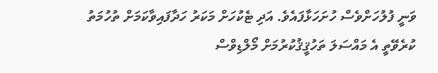ވަނީ ފުލުހަށްވެސް ހުށަހަޅާފައެވެ. އަދި ޓެކުހަށް މަކަރު ހަދާފައިވާކަމަށް ތުހުމަތު ކުރެވޭތީ އެ މައްސަލަ ތަހުޤީޤުކުރުމަށް މޯލްޑިވްސް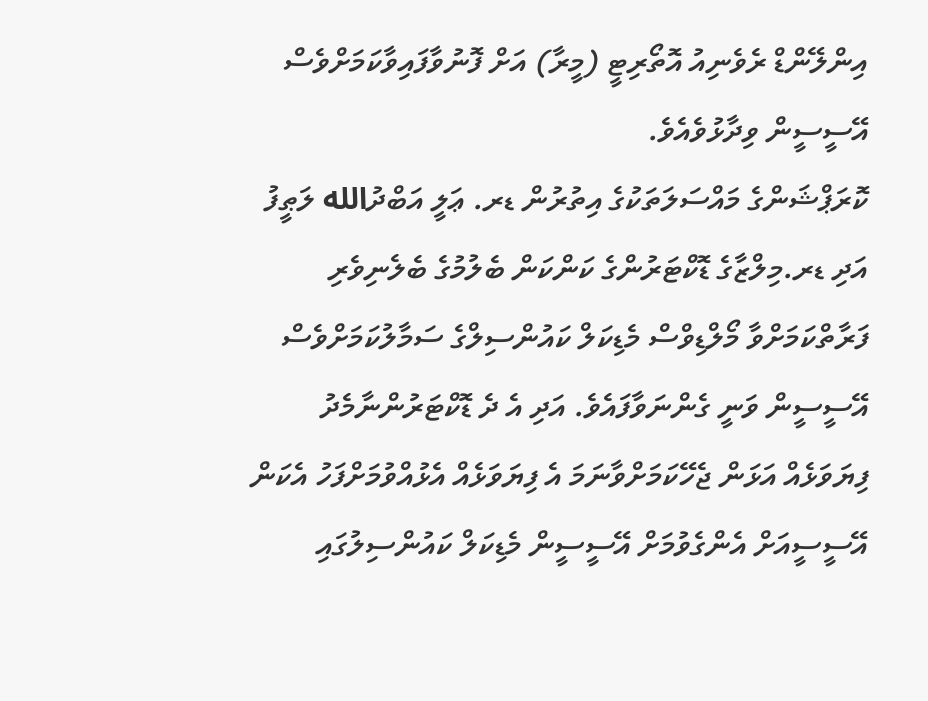އިންލޭންޑް ރެވެނިއު އޮތޯރިޓީ (މީރާ) އަށް ފޮނުވާފައިވާކަމަށްވެސް އޭސީސީން ވިދާޅުވެއެވެ.
ކޮރަޕްޝަންގެ މައްސަލަތަކުގެ އިތުރުން ޑރ. ޢަލީ އަބްދުالله ލަޠީފު އަދި ޑރ.މިލްޒާގެ ޑޮކްޓަރުންގެ ކަންކަން ބެލުމުގެ ބެލެނިވެރި ފަރާތްކަމަށްވާ މޯލްޑިވްސް މެޑިކަލް ކައުންސިލްގެ ސަމާލުކަމަށްވެސް އޭސީސީން ވަނީ ގެންނަވާފައެވެ. އަދި އެ ދެ ޑޮކްޓަރުންނާމެދު ފިޔަވަޅެއް އަޅަން ޖެހޭކަމަށްވާނަމަ އެ ފިޔަވަޅެއް އެޅުއްވުމަށްފަހު އެކަން އޭސީސީއަށް އެންގެވުމަށް އޭސީސީން މެޑިކަލް ކައުންސިލުގައި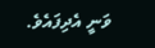ވަނީ އެދިފައެވެ.